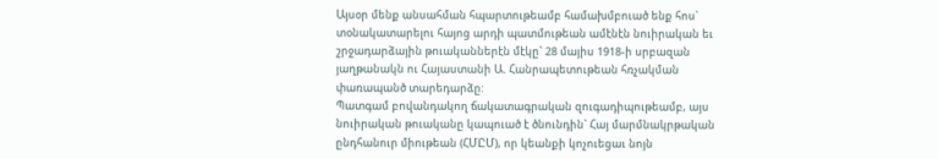Այսօր մենք անսահման հպարտութեամբ համախմբուած ենք հոս` տօնակատարելու հայոց արդի պատմութեան ամէնէն նուիրական եւ շրջադարձային թուականներէն մէկը` 28 մայիս 1918-ի սրբազան յաղթանակն ու Հայաստանի Ա. Հանրապետութեան հռչակման փառապանծ տարեդարձը:
Պատգամ բովանդակող ճակատագրական զուգադիպութեամբ, այս նուիրական թուականը կապուած է ծնունդին` Հայ մարմնակրթական ընդհանուր միութեան (ՀՄԸՄ), որ կեանքի կոչուեցաւ նոյն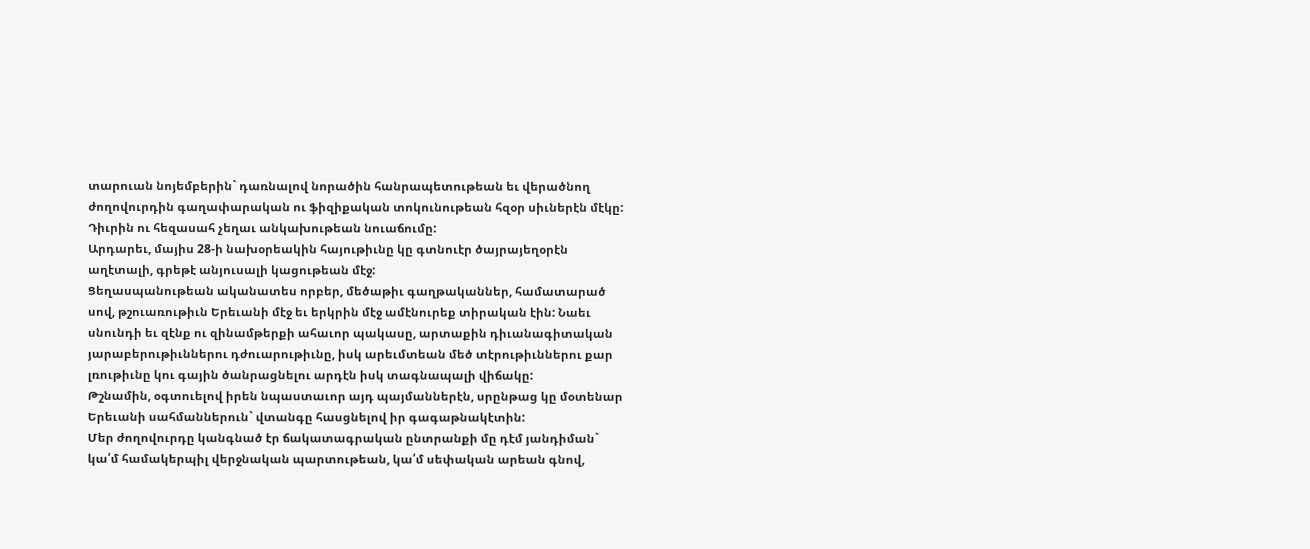տարուան նոյեմբերին` դառնալով նորածին հանրապետութեան եւ վերածնող ժողովուրդին գաղափարական ու ֆիզիքական տոկունութեան հզօր սիւներէն մէկը:
Դիւրին ու հեզասահ չեղաւ անկախութեան նուաճումը:
Արդարեւ, մայիս 28-ի նախօրեակին հայութիւնը կը գտնուէր ծայրայեղօրէն աղէտալի, գրեթէ անյուսալի կացութեան մէջ:
Ցեղասպանութեան ականատես որբեր, մեծաթիւ գաղթականներ, համատարած սով, թշուառութիւն Երեւանի մէջ եւ երկրին մէջ ամէնուրեք տիրական էին: Նաեւ սնունդի եւ զէնք ու զինամթերքի ահաւոր պակասը, արտաքին դիւանագիտական յարաբերութիւններու դժուարութիւնը, իսկ արեւմտեան մեծ տէրութիւններու քար լռութիւնը կու գային ծանրացնելու արդէն իսկ տագնապալի վիճակը:
Թշնամին, օգտուելով իրեն նպաստաւոր այդ պայմաններէն, սրընթաց կը մօտենար Երեւանի սահմաններուն` վտանգը հասցնելով իր գագաթնակէտին:
Մեր ժողովուրդը կանգնած էր ճակատագրական ընտրանքի մը դէմ յանդիման` կա՛մ համակերպիլ վերջնական պարտութեան, կա՛մ սեփական արեան գնով,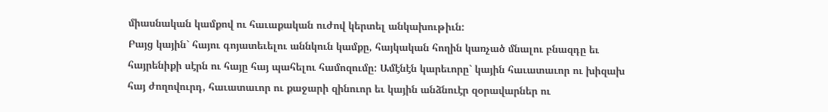միասնական կամքով ու հաւաքական ուժով կերտել անկախութիւն:
Բայց կային` հայու գոյատեւելու աննկուն կամքը, հայկական հողին կառչած մնալու բնազդը եւ հայրենիքի սէրն ու հայը հայ պահելու համոզումը: Ամէնէն կարեւորը` կային հաւատաւոր ու խիզախ հայ ժողովուրդ, հաւատաւոր ու քաջարի զինուոր եւ կային անձնուէր զօրավարներ ու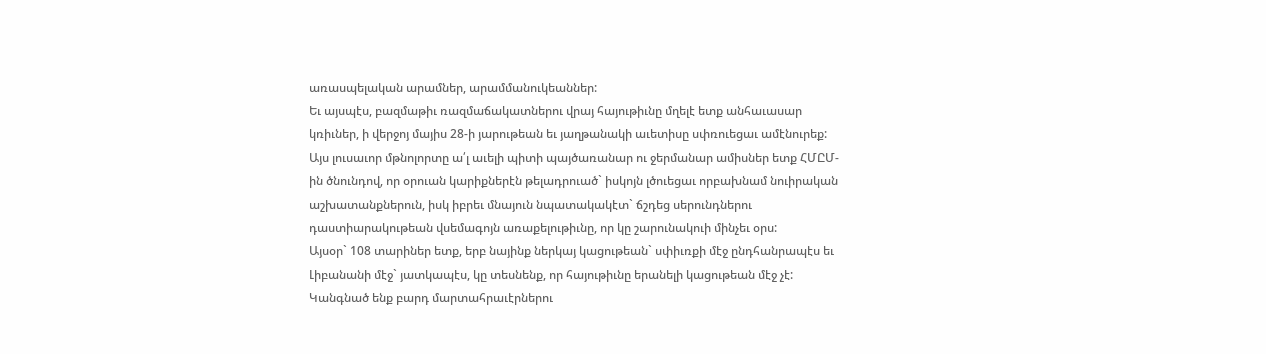առասպելական արամներ, արամմանուկեաններ:
Եւ այսպէս, բազմաթիւ ռազմաճակատներու վրայ հայութիւնը մղելէ ետք անհաւասար կռիւներ, ի վերջոյ մայիս 28-ի յարութեան եւ յաղթանակի աւետիսը սփռուեցաւ ամէնուրեք:
Այս լուսաւոր մթնոլորտը ա՛լ աւելի պիտի պայծառանար ու ջերմանար ամիսներ ետք ՀՄԸՄ-ին ծնունդով, որ օրուան կարիքներէն թելադրուած` իսկոյն լծուեցաւ որբախնամ նուիրական աշխատանքներուն, իսկ իբրեւ մնայուն նպատակակէտ` ճշդեց սերունդներու դաստիարակութեան վսեմագոյն առաքելութիւնը, որ կը շարունակուի մինչեւ օրս:
Այսօր` 108 տարիներ ետք, երբ նայինք ներկայ կացութեան` սփիւռքի մէջ ընդհանրապէս եւ Լիբանանի մէջ` յատկապէս, կը տեսնենք, որ հայութիւնը երանելի կացութեան մէջ չէ:
Կանգնած ենք բարդ մարտահրաւէրներու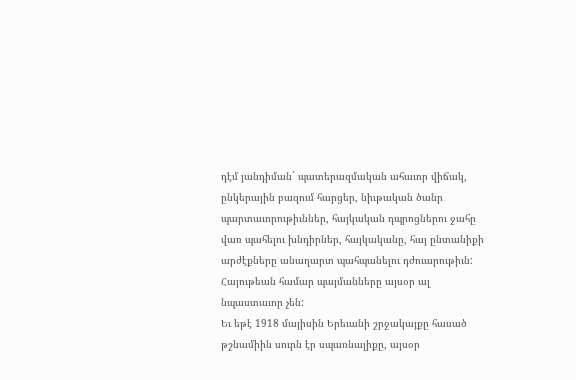դէմ յանդիման` պատերազմական ահաւոր վիճակ, ընկերային բազում հարցեր, նիւթական ծանր պարտաւորութիւններ, հայկական դպրոցներու ջահը վառ պահելու խնդիրներ, հայկականը, հայ ընտանիքի արժէքները անաղարտ պահպանելու դժուարութիւն:
Հայութեան համար պայմանները այսօր ալ նպաստաւոր չեն:
Եւ եթէ 1918 մայիսին Երեւանի շրջակայքը հասած թշնամիին սուրն էր սպառնալիքը, այսօր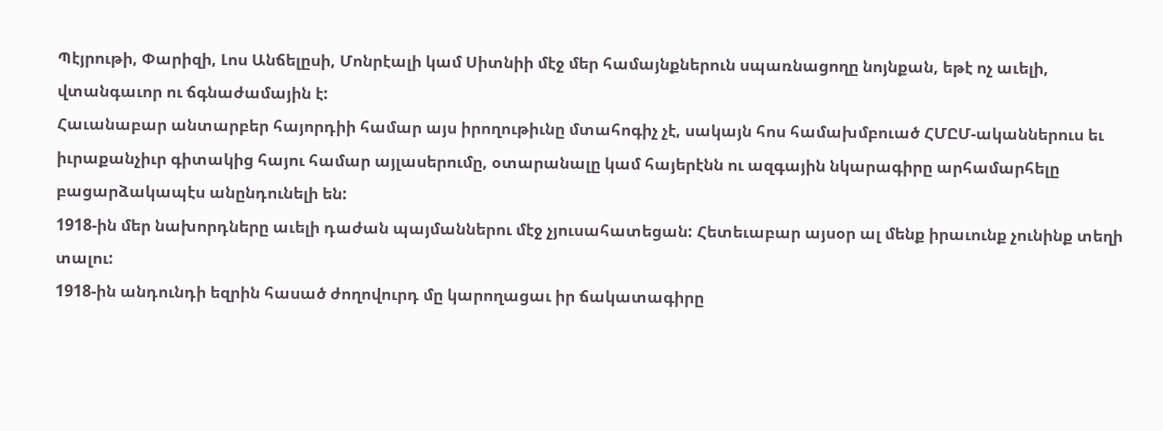Պէյրութի, Փարիզի, Լոս Անճելըսի, Մոնրէալի կամ Սիտնիի մէջ մեր համայնքներուն սպառնացողը նոյնքան, եթէ ոչ աւելի, վտանգաւոր ու ճգնաժամային է:
Հաւանաբար անտարբեր հայորդիի համար այս իրողութիւնը մտահոգիչ չէ, սակայն հոս համախմբուած ՀՄԸՄ-ականներուս եւ իւրաքանչիւր գիտակից հայու համար այլասերումը, օտարանալը կամ հայերէնն ու ազգային նկարագիրը արհամարհելը բացարձակապէս անընդունելի են:
1918-ին մեր նախորդները աւելի դաժան պայմաններու մէջ չյուսահատեցան: Հետեւաբար այսօր ալ մենք իրաւունք չունինք տեղի տալու:
1918-ին անդունդի եզրին հասած ժողովուրդ մը կարողացաւ իր ճակատագիրը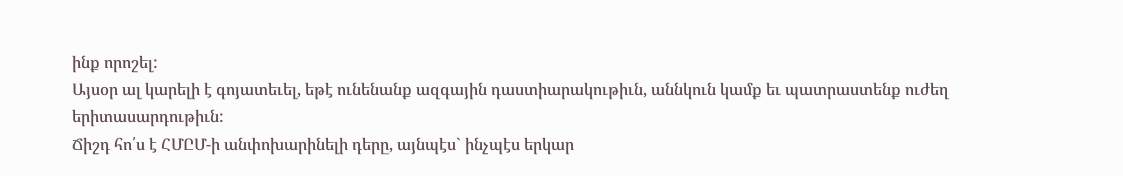ինք որոշել:
Այսօր ալ կարելի է գոյատեւել, եթէ ունենանք ազգային դաստիարակութիւն, աննկուն կամք եւ պատրաստենք ուժեղ երիտասարդութիւն:
Ճիշդ հո՛ս է ՀՄԸՄ-ի անփոխարինելի դերը, այնպէս` ինչպէս երկար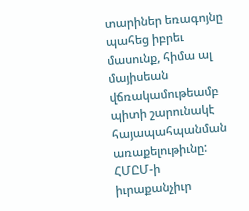տարիներ եռագոյնը պահեց իբրեւ մասունք, հիմա ալ մայիսեան վճռակամութեամբ պիտի շարունակէ հայապահպանման առաքելութիւնը:
ՀՄԸՄ-ի իւրաքանչիւր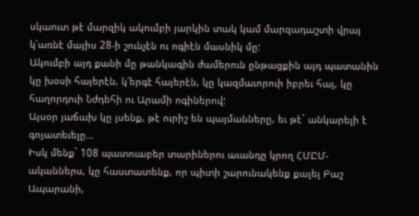սկաուտ թէ մարզիկ ակումբի յարկին տակ կամ մարզադաշտի վրայ կ՛առնէ մայիս 28-ի շունչէն ու ոգիէն մասնիկ մը:
Ակումբի այդ քանի մը թանկագին ժամերուն ընթացքին այդ պատանին կը խօսի հայերէն, կ՛երգէ հայերէն, կը կազմաւորուի իբրեւ հայ, կը հաղորդուի Նժդեհի ու Արամի ոգիներով:
Այսօր յաճախ կը լսենք, թէ ուրիշ են պայմանները, եւ թէ` անկարելի է գոյատեւելը…
Իսկ մենք` 108 պատուաբեր տարիներու աւանդը կրող ՀՄԸՄ-ականներս, կը հաստատենք, որ պիտի շարունակենք քալել Բաշ Ապարանի,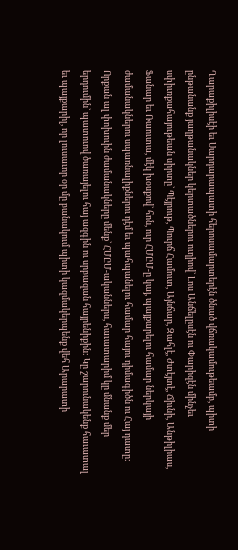Ղարաքիլիսէի եւ Սարդարապատի հերոսամարտերէն ծնած վճռակամութեամբ, պիտի ընթանանք յաղթանակներ կերտածներու ուղիով` Լոս Անճելըսէն ու Փարիզէն մինչեւ սփիւռքահայութեան սիրտը` Պէյրութ, Պուրճ Համուտ, Այնճար, Զահլէ, Ժտէյտէ, Ճիւնի, Անթիլիաս, Ֆանար եւ Ռաուտա, մէկ խօսքով` հոն, ուր ՀՄԸՄ-ը կայ, պայքարելու համար ներկայի ժամանակներու սպառնալիքներու դէմ եւ պահպանելու համար հայու դիմագիծն ու Հայ դատը:
Որքան ալ փոխուին ժամանակները մենք` ՀՄԸՄ-ականներս, հաւատարիմ կը մնանք մեր երդումին` պատուով ծառայելու հայ ազգին ու սրբազան հայրենիքին: Կը շարունակենք հաւատալ եւ պայքարիլ, որ լուսաւոր օր մը բանակում պիտի կազմակերպենք վեհ Արարատի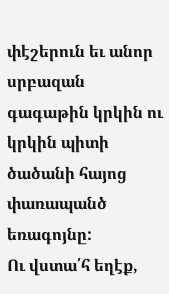փէշերուն եւ անոր սրբազան գագաթին կրկին ու կրկին պիտի ծածանի հայոց փառապանծ եռագոյնը:
Ու վստա՛հ եղէք,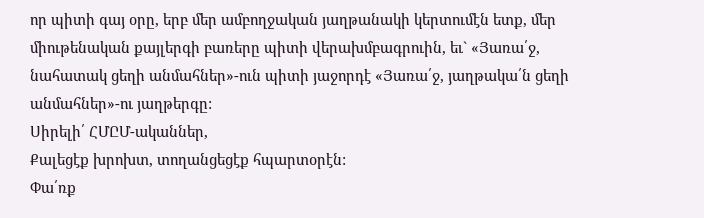որ պիտի գայ օրը, երբ մեր ամբողջական յաղթանակի կերտումէն ետք, մեր միութենական քայլերգի բառերը պիտի վերախմբագրուին, եւ` «Յառա՛ջ, նահատակ ցեղի անմահներ»-ուն պիտի յաջորդէ «Յառա՛ջ, յաղթակա՛ն ցեղի անմահներ»-ու յաղթերգը:
Սիրելի՛ ՀՄԸՄ-ականներ,
Քալեցէք խրոխտ, տողանցեցէք հպարտօրէն:
Փա՛ռք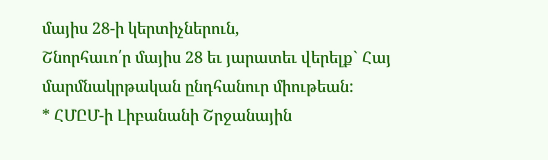մայիս 28-ի կերտիչներուն,
Շնորհաւո՛ր մայիս 28 եւ յարատեւ վերելք` Հայ մարմնակրթական ընդհանուր միութեան:
* ՀՄԸՄ-ի Լիբանանի Շրջանային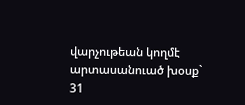վարչութեան կողմէ արտասանուած խօսք` 31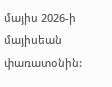մայիս 2026-ի մայիսեան փառատօնին: